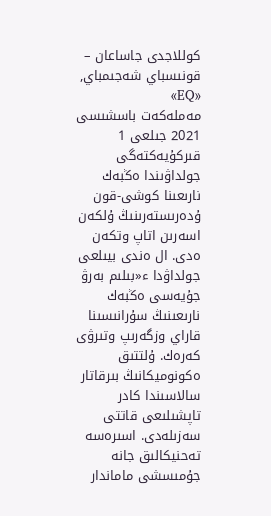كوللاجدى جاساعان – قونىسباي شەجىمباي, «EQ»
مەملەكەت باسشىسى 2021 جىلعى 1 قىركۇيەكتەگى جولداۋىندا ەڭبەك نارىعىنا كوشى-قون ۇدەرىستەرىنىڭ ۇلكەن اسەرىن اتاپ وتكەن ەدى. ال ەندى بيىلعى جولداۋدا ء«بىلىم بەرۋ جۇيەسى ەڭبەك نارىعىنىڭ سۇرانىسىنا قاراي وزگەرىپ وتىرۋى كەرەك. ۇلتتىق ەكونوميكانىڭ بىرقاتار سالاسىندا كادر تاپشىلىعى قاتتى سەزىلەدى. اسىرەسە تەحنيكالىق جانە جۇمىسشى ماماندار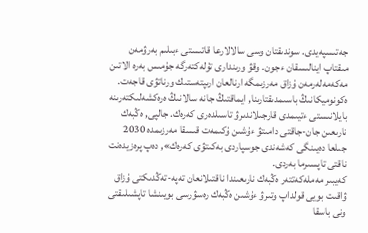جەتىسپەيدى. سوندىقتان وسى سالالارعا قاتىستى ءبىلىم بەرۋمەن مىقتاپ اينالىسقان ءجون. وقۋ ورىندارى تۇلەكتەرگە جۇمىس بەرە الاتىن مەكەمەلەرمەن ۇزاق مەرزىمگە ارنالعان ارىپتەستىك ورناتۋى قاجەت. ەكونوميكانىڭ باسىمدىقتارىنا, ايماقتىڭ جانە سالانىڭ ەرەكشەلىكتەرىنە بايلانىستى ءتيىمدى قارجىلاندىرۋ تاسىلدەرى كەرەك. جالپى, ەڭبەك نارىعىن جان-جاقتى دامىتۋ ءۇشىن ۇكىمەت قىسقا مەرزىمدە 2030 جىلعا دەيىنگى كەشەندى جوسپاردى بەكىتۋى كەرەك», دەپ پرەزيدەنت ناقتى تاپسىرما بەردى.
كەيبىر مەملەكەتتەر ەڭبەك نارىعىندا ناقتىلانعان تەپە-تەڭدىكتى ۇزاق ۋاقىت بويى قولداپ وتىرۋ ءۇشىن ەڭبەك رەسۋرسى بويىنشا تاپشىلىقتى ونى باسقا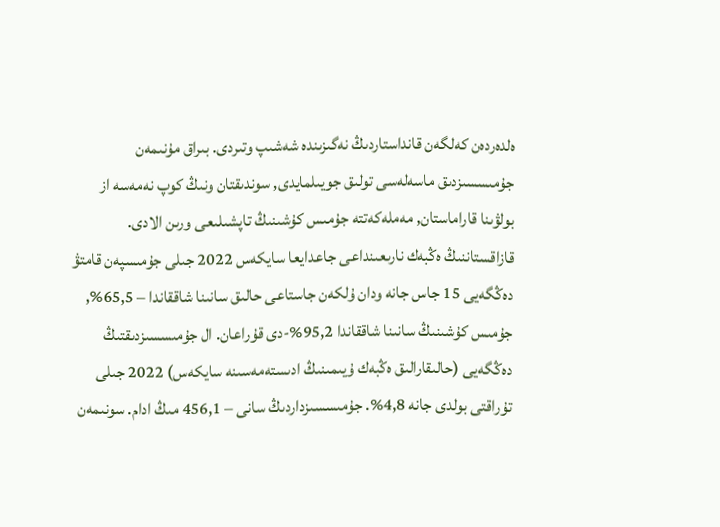ەلدەردەن كەلگەن قانداستاردىڭ نەگىزىندە شەشىپ وتىردى. بىراق مۇنىمەن جۇمىسسىزدىق ماسەلەسى تولىق جويىلمايدى, سوندىقتان ونىڭ كوپ نەمەسە از بولۋىنا قاراماستان, مەملەكەتتە جۇمىس كۇشىنىڭ تاپشىلىعى ورىن الادى.
قازاقستاننىڭ ەڭبەك نارىعىنداعى جاعدايعا سايكەس 2022 جىلى جۇمىسپەن قامتۋ دەڭگەيى 15 جاس جانە ودان ۇلكەن جاستاعى حالىق سانىنا شاققاندا – 65,5%, جۇمىس كۇشىنىڭ سانىنا شاققاندا 95,2%-دى قۇراعان. ال جۇمىسسىزدىقتىڭ دەڭگەيى (حالىقارالىق ەڭبەك ۇيىمىنىڭ ادىستەمەسىنە سايكەس) 2022 جىلى تۇراقتى بولدى جانە 4,8%. جۇمىسسىزداردىڭ سانى – 456,1 مىڭ ادام. سونىمەن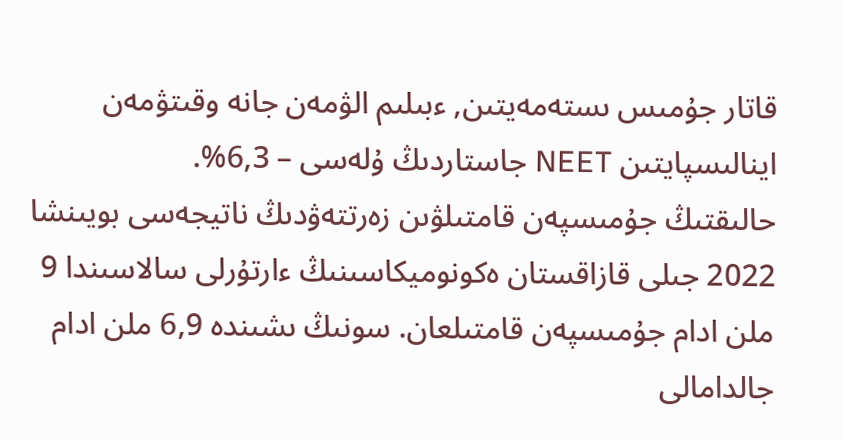قاتار جۇمىس ىستەمەيتىن, ءبىلىم الۋمەن جانە وقىتۋمەن اينالىسپايتىن NEET جاستاردىڭ ۇلەسى – 6,3%.
حالىقتىڭ جۇمىسپەن قامتىلۋىن زەرتتەۋدىڭ ناتيجەسى بويىنشا 2022 جىلى قازاقستان ەكونوميكاسىنىڭ ءارتۇرلى سالاسىندا 9 ملن ادام جۇمىسپەن قامتىلعان. سونىڭ ىشىندە 6,9 ملن ادام جالدامالى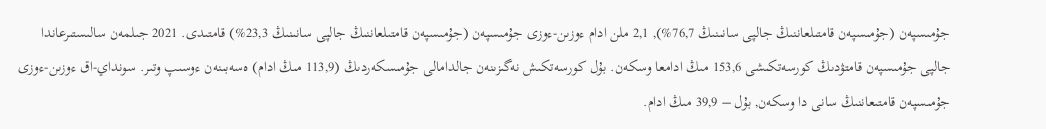جۇمىسپەن (جۇمىسپەن قامتىلعاننىڭ جالپى سانىنىڭ 76,7%), 2,1 ملن ادام ءوزىن-ءوزى جۇمىسپەن (جۇمىسپەن قامتىلعاننىڭ جالپى سانىنىڭ 23,3%) قامتىدى. 2021 جىلمەن سالىستىرعاندا جالپى جۇمىسپەن قامتۋدىڭ كورسەتكىشى 153,6 مىڭ ادامعا وسكەن. بۇل كورسەتكىش نەگىزىنەن جالدامالى جۇمىسكەردىڭ (113,9 مىڭ ادام) ەسەبىنەن ءوسىپ وتىر. سونداي-اق ءوزىن-ءوزى جۇمىسپەن قامتىعاننىڭ سانى دا وسكەن, بۇل – 39,9 مىڭ ادام.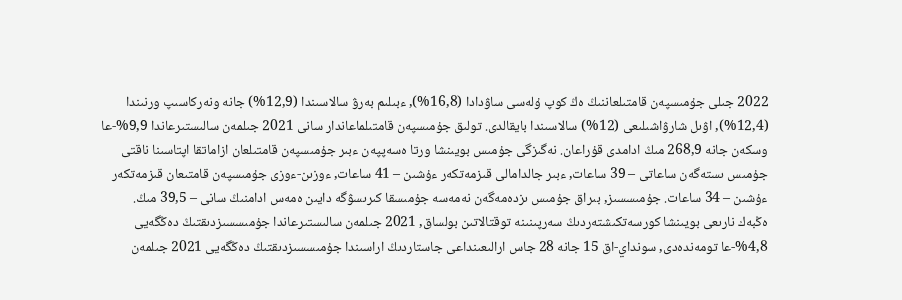2022 جىلى جۇمىسپەن قامتىلعاننىڭ ەڭ كوپ ۇلەسى ساۋدادا (16,8%), ءبىلىم بەرۋ سالاسىندا (12,9%) جانە ونەركاسىپ ورنىندا (12,4%), اۋىل شارۋاشىلىعى (12%) سالاسىندا بايقالدى. تولىق جۇمىسپەن قامتىلماعاندار سانى 2021 جىلمەن سالىستىرعاندا 9,9%-عا وسكەن جانە 268,9 مىڭ ادامدى قۇراعان. نەگىزگى جۇمىس بويىنشا ورتا ەسەپپەن ءبىر جۇمىسپەن قامتىلعان ازاماتقا اپتاسىنا ناقتى جۇمىس ىستەگەن ساعاتى – 39 ساعات, ءبىر جالدامالى قىزمەتكەر ءۇشىن – 41 ساعات, ءوزىن-ءوزى جۇمىسپەن قامتىعان قىزمەتكەر ءۇشىن – 34 ساعات. جۇمىسسىز, بىراق جۇمىس ىزدەمەگەن نەمەسە جۇمىسقا كىرىسۋگە دايىن ەمەس ادامنىڭ سانى – 39,5 مىڭ.
ەڭبەك نارىعى بويىنشا كورسەتكىشتەردىڭ سەرپىنىنە توقتالاتىن بولساق, 2021 جىلمەن سالىستىرعاندا جۇمىسسىزدىقتىڭ دەڭگەيى 4,8%-عا تومەندەدى, سونداي-اق 15 جانە 28 جاس ارالىعىنداعى جاستاردىڭ اراسىندا جۇمىسسىزدىقتىڭ دەڭگەيى 2021 جىلمەن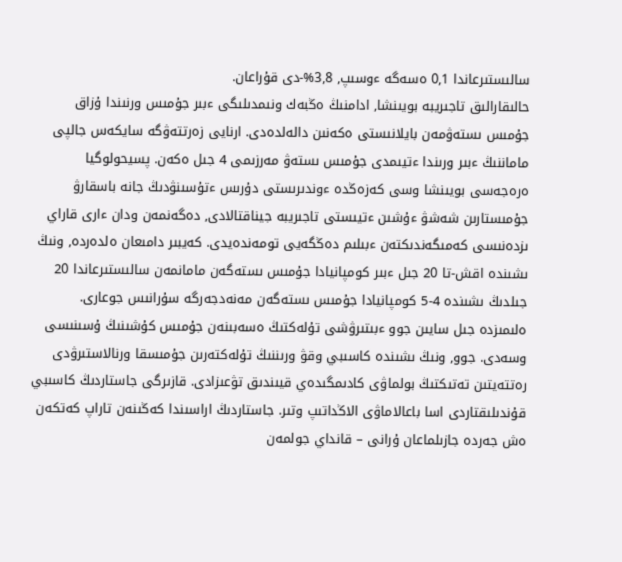سالىستىرعاندا 0,1 ەسەگە ءوسىپ, 3,8%-دى قۇراعان.
حالىقارالىق تاجىريبە بويىنشا, ادامنىڭ ەڭبەك ونىمدىلىگى ءبىر جۇمىس ورنىندا ۇزاق جۇمىس ىستەۋمەن بايلانىستى ەكەنىن دالەلدەدى. ارنايى زەرتتەۋگە سايكەس جالپى ماماننىڭ ءبىر ورىندا ءتيىمدى جۇمىس ىستەۋ مەرزىمى 4 جىل ەكەن. پسيحولوگيا ەرەجەسى بويىنشا وسى كەزەڭدە ءوندىرىستى دۇرىس ءتۇسىنۋدىڭ جانە باسقارۋ جۇمىستارىن شەشۋ ءۇشىن ءتيىستى تاجىريبە جيناقتالادى, دەگەنمەن ودان ءارى قاراي ىزدەنىسى كەمىگەندىكتەن ءبىلىم دەڭگەيى تومەندەيدى. كەيبىر دامىعان ەلدەردە, ونىڭ ىشىندە اقش-تا 20 جىل ءبىر كومپانيادا جۇمىس ىستەگەن مامانمەن سالىستىرعاندا 20 جىلدىڭ ىشىندە 4-5 كومپانيادا جۇمىس ىستەگەن مەنەدجەرگە سۇرانىس جوعارى.
ەلىمىزدە جىل سايىن جوو ءبىتىرۋشى تۇلەكتىڭ ەسەبىنەن جۇمىس كۇشىنىڭ ۇسىنىسى وسەدى. جوو, ونىڭ ىشىندە كاسىبي وقۋ ورىننىڭ تۇلەكتەرىن جۇمىسقا ورنالاستىرۋدى رەتتەيتىن تەتىكتىڭ بولماۋى كادىمگىدەي قيىندىق تۋعىزادى. قازىرگى جاستاردىڭ كاسىبي قۇندىلىقتاردى اسا باعالاماۋى الاڭداتىپ وتىر. جاستاردىڭ اراسىندا كەڭىنەن تاراپ كەتكەن ەش جەردە جازىلماعان ۇرانى – قانداي جولمەن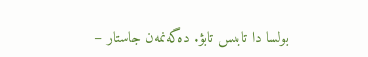بولسا دا تابىس تابۋ. دەگەنمەن جاستار –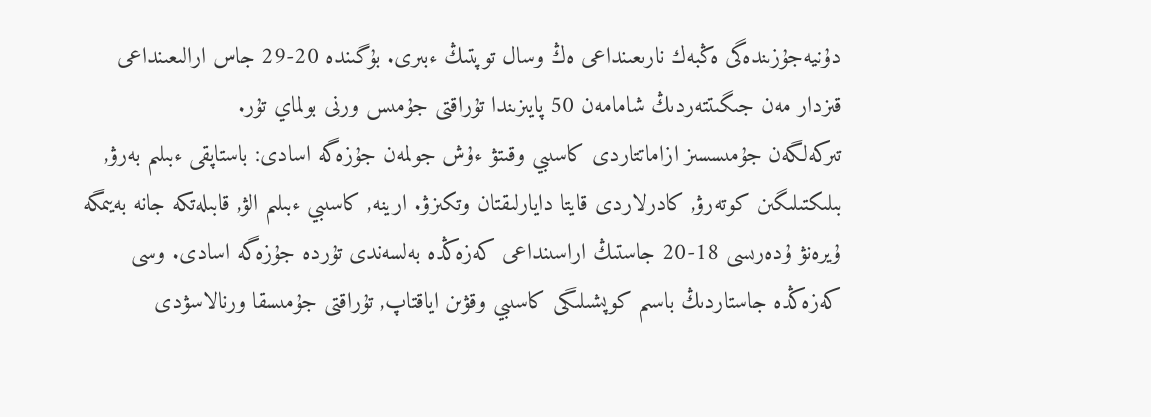دۇنيەجۇزىندەگى ەڭبەك نارىعىنداعى ەڭ وسال توپتىڭ ءبىرى. بۇگىندە 20-29 جاس ارالىعىنداعى قىزدار مەن جىگىتتەردىڭ شامامەن 50 پايىزىندا تۇراقتى جۇمىس ورنى بولماي تۇر.
تىركەلگەن جۇمىسسىز ازاماتتاردى كاسىبي وقىتۋ ءۇش جولمەن جۇزەگە اسادى: باستاپقى ءبىلىم بەرۋ, بىلىكتىلىگىن كوتەرۋ, كادرلاردى قايتا دايارلىقتان وتكىزۋ. ارينە, كاسىبي ءبىلىم الۋ, قابىلەتكە جانە بەيىمگە ۇيرەنۋ ۇدەرىسى 18-20 جاستىڭ اراسىنداعى كەزەڭدە بەلسەندى تۇردە جۇزەگە اسادى. وسى كەزەڭدە جاستاردىڭ باسىم كوپشىلىگى كاسىبي وقۋىن اياقتاپ, تۇراقتى جۇمىسقا ورنالاسۋدى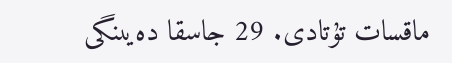ماقسات تۇتادى. 29 جاسقا دەيىنگى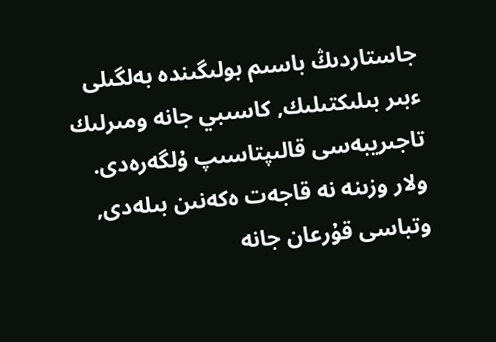جاستاردىڭ باسىم بولىگىندە بەلگىلى ءبىر بىلىكتىلىك, كاسىبي جانە ومىرلىك تاجىريبەسى قالىپتاسىپ ۇلگەرەدى. ولار وزىنە نە قاجەت ەكەنىن بىلەدى, وتباسى قۇرعان جانە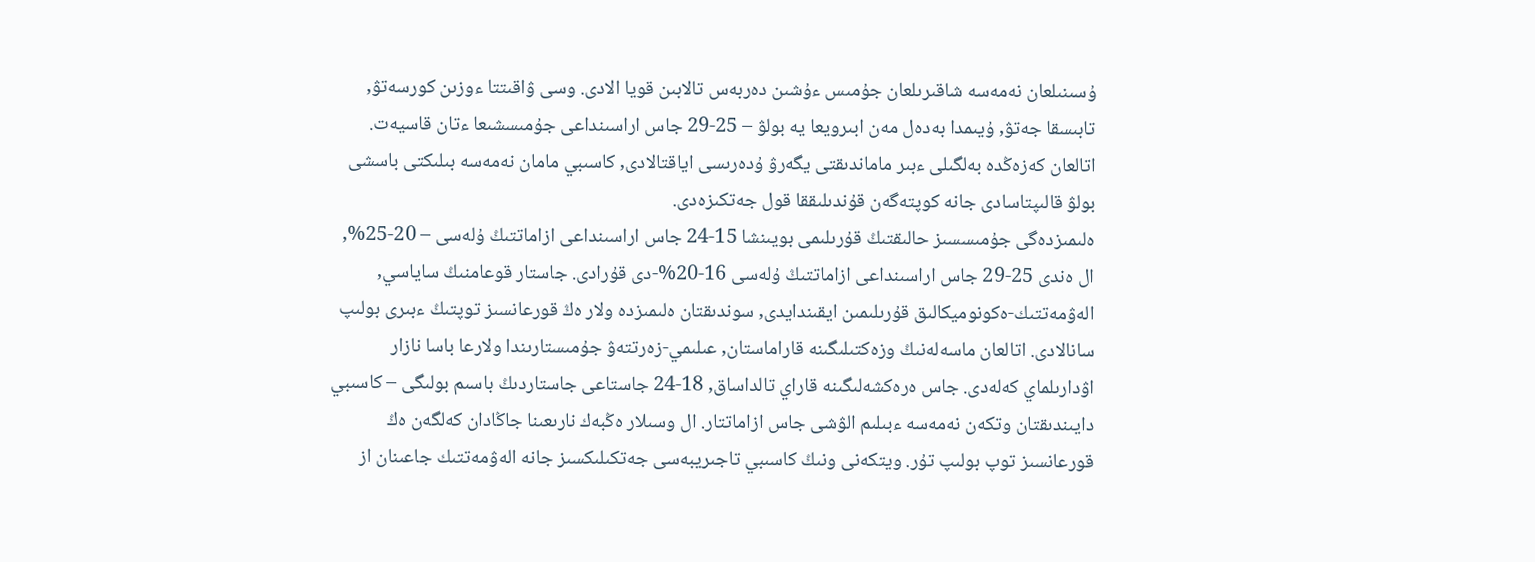ۇسىنىلعان نەمەسە شاقىرىلعان جۇمىس ءۇشىن دەربەس تالابىن قويا الادى. وسى ۋاقىتتا ءوزىن كورسەتۋ, تابىسقا جەتۋ, ۇيىمدا بەدەل مەن ابىرويعا يە بولۋ – 25-29 جاس اراسىنداعى جۇمىسشىعا ءتان قاسيەت. اتالعان كەزەڭدە بەلگىلى ءبىر ماماندىقتى يگەرۋ ۇدەرىسى اياقتالادى, كاسىبي مامان نەمەسە بىلىكتى باسشى بولۋ قالىپتاسادى جانە كوپتەگەن قۇندىلىققا قول جەتكىزەدى.
ەلىمىزدەگى جۇمىسسىز حالىقتىڭ قۇرىلىمى بويىنشا 15-24 جاس اراسىنداعى ازاماتتىڭ ۇلەسى – 20-25%, ال ەندى 25-29 جاس اراسىنداعى ازاماتتىڭ ۇلەسى 16-20%-دى قۇرادى. جاستار قوعامنىڭ ساياسي, الەۋمەتتىك-ەكونوميكالىق قۇرىلىمىن ايقىندايدى, سوندىقتان ەلىمىزدە ولار ەڭ قورعانسىز توپتىڭ ءبىرى بولىپ سانالادى. اتالعان ماسەلەنىڭ وزەكتىلىگىنە قاراماستان, عىلىمي-زەرتتەۋ جۇمىستارىندا ولارعا باسا نازار اۋدارىلماي كەلەدى. جاس ەرەكشەلىگىنە قاراي تالداساق, 18-24 جاستاعى جاستاردىڭ باسىم بولىگى – كاسىبي دايىندىقتان وتكەن نەمەسە ءبىلىم الۋشى جاس ازاماتتار. ال وسىلار ەڭبەك نارىعىنا جاڭادان كەلگەن ەڭ قورعانسىز توپ بولىپ تۇر. ويتكەنى ونىڭ كاسىبي تاجىريبەسى جەتكىلىكسىز جانە الەۋمەتتىك جاعىنان از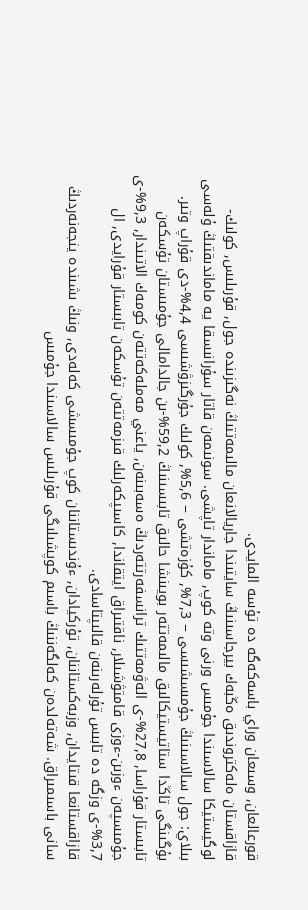قورعالعان, وسىعان وراي باسەكەگە دە تۇسە المايدى.
قازاقستان ەلەكتروندىق ەڭبەك بيرجاسىنىڭ سايتىندا جاريالانعان مالىمەتتىڭ نەگىزىندە جول, قۇرىلىس, كولىك-لوگيستيكا سالاسىندا جۇمىس ورنى وتە كوپ, ماماندار تاپشى. سونىمەن قاتار سۇرانىسقا يە ماماندىقتىڭ ۇلەسى بىلاي: جول سالاسىنىڭ جۇمىسشىسى − 7,3%, كۇزەتشى − 5,6%, كولىك جۇرگىزۋشىسى 4,4%-دى قۇراپ وتىر.
بۇگىنگى تاڭدا ستاتيستيكالىق مالىمەتتەر بويىنشا حالىق تابىسىنىڭ 59,2%-ىن جالدامالى جۇمىستان تۇسكەن تابىستار قۇراسا, 27,8%-ى الەۋمەتتىك ترانسفەرتتەردىڭ ەسەبىنەن, ياعني مەملەكەتتەن كومەك الاتىندار, 9,3%-ى جۇمىسپەن ءوزىن-ءوزى قامتۋشىلار, ناقتىراق ايتقاندا, كاسىپكەرلىك قىزمەتتەن تۇسكەن تابىستار قۇرايدى, ال 3,7%-ى وزگە دە تابىس تۇرلەرىنەن قالىپتاسادى.
قازاقستانعا قىتايدان, وزبەكستاننان, تۇركيادان, ءۇندىستاننان كوپ جۇمىسشى كەلەدى, ونىڭ ىشىندە ينجەنەردىڭ سانى باسىمىراق. شەتەلدەن كەلگەننىڭ باسىم كوپشىلىگى قۇرىلىس سالاسىندا جۇمىس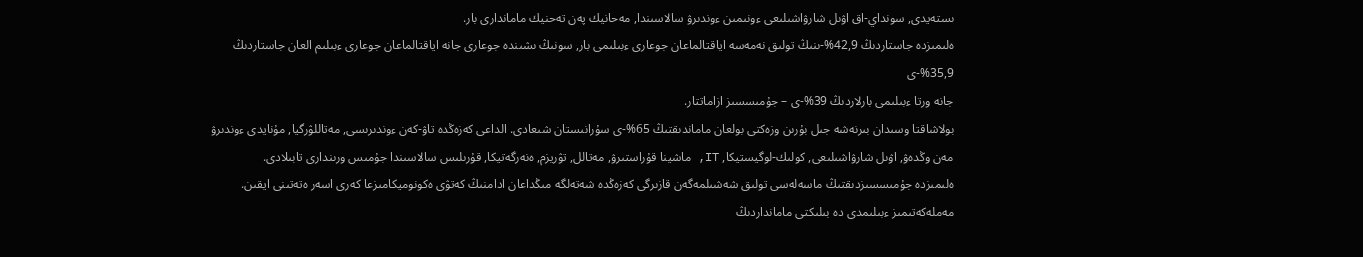ىستەيدى, سونداي-اق اۋىل شارۋاشىلىعى ءونىمىن ءوندىرۋ سالاسىندا, مەحانيك پەن تەحنيك ماماندارى بار.
ەلىمىزدە جاستاردىڭ 42,9%-ىنىڭ تولىق نەمەسە اياقتالماعان جوعارى ءبىلىمى بار, سونىڭ ىشىندە جوعارى جانە اياقتالماعان جوعارى ءبىلىم العان جاستاردىڭ 35,9%-ى
جانە ورتا ءبىلىمى بارلاردىڭ 39%-ى – جۇمىسسىز ازاماتتار.
بولاشاقتا وسىدان بىرنەشە جىل بۇرىن وزەكتى بولعان ماماندىقتىڭ 65%-ى سۇرانىستان شىعادى. الداعى كەزەڭدە تاۋ-كەن ءوندىرىسى, مەتاللۋرگيا, مۇنايدى ءوندىرۋ مەن وڭدەۋ, اۋىل شارۋاشىلىعى, كولىك-لوگيستيكا, IT, ماشينا قۇراستىرۋ, مەتالل, تۋريزم, ەنەرگەتيكا, قۇرىلىس سالاسىندا جۇمىس ورىندارى تابىلادى.
ەلىمىزدە جۇمىسسىزدىقتىڭ ماسەلەسى تولىق شەشىلمەگەن قازىرگى كەزەڭدە شەتەلگە مىڭداعان ادامنىڭ كەتۋى ەكونوميكامىزعا كەرى اسەر ەتەتىنى ايقىن. مەملەكەتىمىز ءبىلىمدى دە بىلىكتى مامانداردىڭ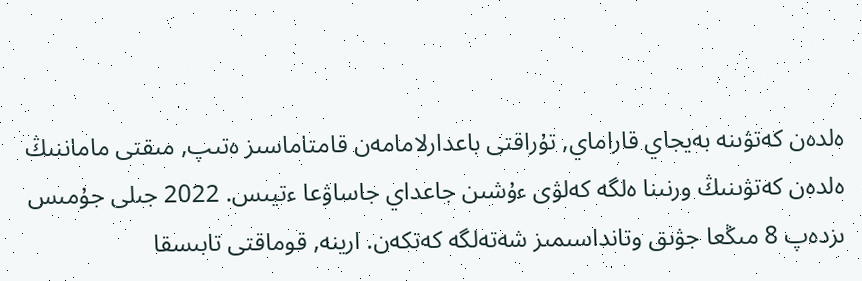ەلدەن كەتۋىنە بەيجاي قاراماي, تۇراقتى باعدارلامامەن قامتاماسىز ەتىپ, مىقتى ماماننىڭ ەلدەن كەتۋىنىڭ ورنىنا ەلگە كەلۋى ءۇشىن جاعداي جاساۋعا ءتيىس. 2022 جىلى جۇمىس ىزدەپ 8 مىڭعا جۋىق وتانداسىمىز شەتەلگە كەتكەن. ارينە, قوماقتى تابىسقا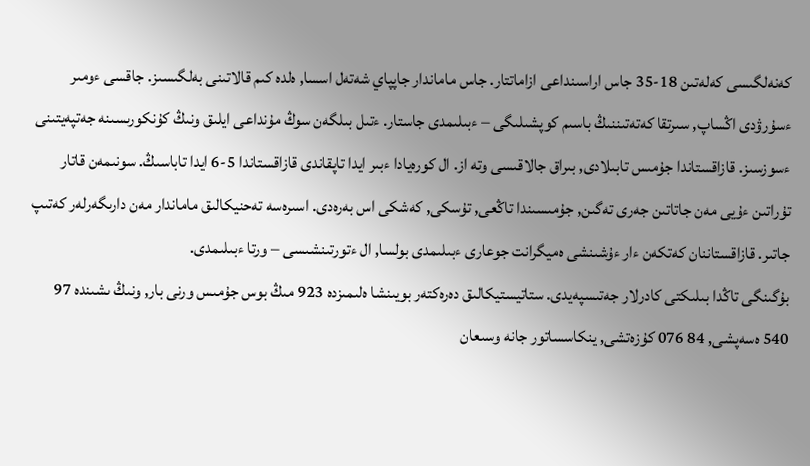كەنەلگىسى كەلەتىن 18-35 جاس اراسىنداعى ازاماتتار. جاس ماماندار جاپپاي شەتەل اسسا, ەلدە كىم قالاتىنى بەلگىسىز. جاقسى ءومىر ءسۇرۋدى اڭساپ, سىرتقا كەتەتىننىڭ باسىم كوپشىلىگى – ءبىلىمدى جاستار. ءتىل بىلگەن سوڭ مۇنداعى ايلىق ونىڭ كۇنكورىسىنە جەتپەيتىنى ءسوزسىز. قازاقستاندا جۇمىس تابىلادى, بىراق جالاقىسى وتە از. ال كورەيادا ءبىر ايدا تاپقاندى قازاقستاندا 5-6 ايدا تاباسىڭ. سونىمەن قاتار تۇراتىن ءۇيى مەن جاتاتىن جەرى تەگىن, جۇمىسىندا تاڭعى, تۇسكى, كەشكى اس بەرەدى. اسىرەسە تەحنيكالىق ماماندار مەن دارىگەرلەر كەتىپ جاتىر. قازاقستاننان كەتكەن ءار ءۇشىنشى ەميگرانت جوعارى ءبىلىمدى بولسا, ال ءتورتىنشىسى – ورتا ءبىلىمدى.
بۇگىنگى تاڭدا بىلىكتى كادرلار جەتىسپەيدى. ستاتيستيكالىق دەرەكتەر بويىنشا ەلىمىزدە 923 مىڭ بوس جۇمىس ورنى بار, ونىڭ ىشىندە 97 540 ەسەپشى, 84 076 كۇزەتشى, ينكاسساتور جانە وسىعان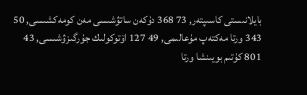بايلانىستى كاسىپتەر, 73 368 دۇكەن ساتۋشىسى مەن كومەكشىسى, 50 343 ورتا مەكتەپ مۇعالىمى, 49 127 اۆتوكولىك جۇرگىزۋشىسى, 43 801 كۇتىم بويىنشا ورتا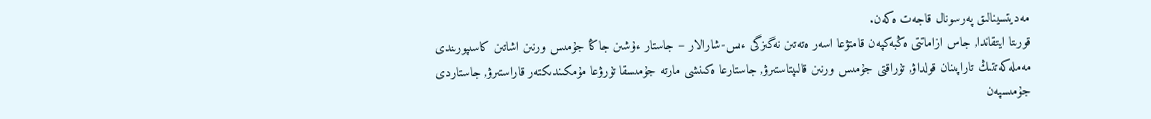مەديتسينالىق پەرسونال قاجەت ەكەن.
قورىتا ايتقاندا, جاس ازاماتتى ەڭبەكپەن قامتۋعا اسەر ەتەتىن نەگىزگى ءىس-شارالار – جاستار ءۇشىن جاڭا جۇمىس ورنىن اشاتىن كاسىپورىندى مەملەكەتتىڭ تاراپىنان قولداۋ, تۇراقتى جۇمىس ورنىن قالىپتاستىرۋ, جاستارعا ەكىنشى مارتە جۇمىسقا تۇرۋعا مۇمكىندىكتەر قاراستىرۋ, جاستاردى جۇمىسپەن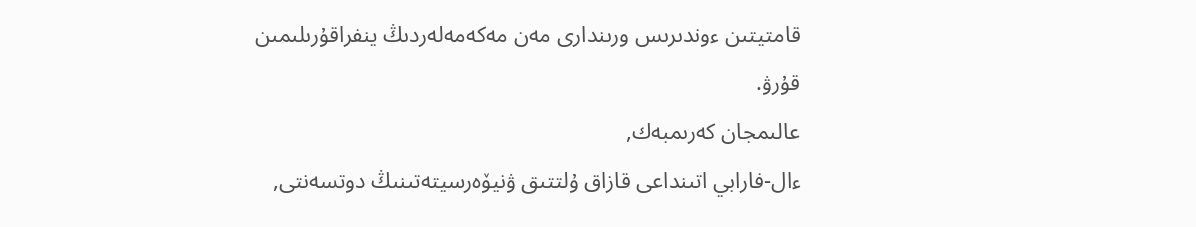قامتيتىن ءوندىرىس ورىندارى مەن مەكەمەلەردىڭ ينفراقۇرىلىمىن قۇرۋ.
عالىمجان كەرىمبەك,
ءال-فارابي اتىنداعى قازاق ۇلتتىق ۋنيۆەرسيتەتىنىڭ دوتسەنتى,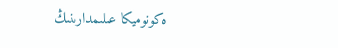ەكونوميكا عىلىمدارىنىڭ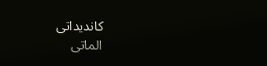كانديداتى
الماتى